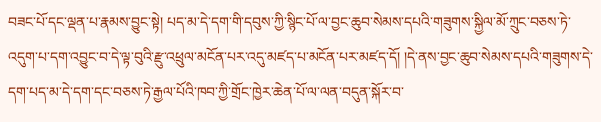བཟང་པོ་དང་ལྡན་པ་རྣམས་བྱུང་སྟེ། པད་མ་དེ་དག་གི་དབུས་ཀྱི་སྙིང་པོ་ལ་བྱང་ཆུབ་སེམས་དཔའི་གཟུགས་སྐྱིལ་མོ་ཀྲུང་བཅས་ཏེ་འདུག་པ་དག་འབྱུང་བ་དེ་ལྟ་བུའི་རྫུ་འཕྲུལ་མངོན་པར་འདུ་མཛད་པ་མངོན་པར་མཛད་དོ། །དེ་ནས་བྱང་ཆུབ་སེམས་དཔའི་གཟུགས་དེ་དག་པད་མ་དེ་དག་དང་བཅས་ཏེ་རྒྱལ་པོའི་ཁབ་ཀྱི་གྲོང་ཁྱེར་ཆེན་པོ་ལ་ལན་བདུན་སྐོར་བ་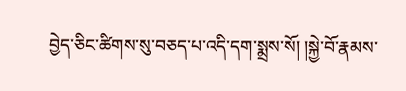བྱེད་ཅིང་ཚིགས་སུ་བཅད་པ་འདི་དག་སྨྲས་སོ། །སྐྱེ་བོ་རྣམས་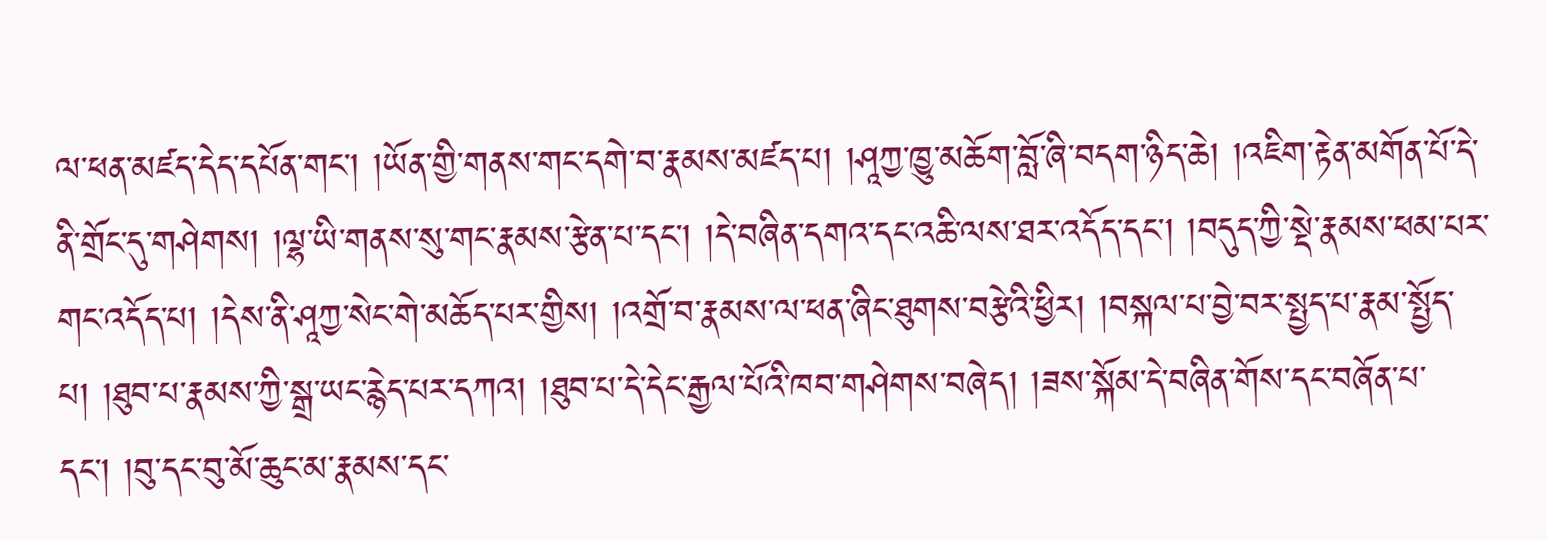ལ་ཕན་མཛད་དེད་དཔོན་གང་། །ཡོན་གྱི་གནས་གང་དགེ་བ་རྣམས་མཛད་པ། །ཤཱཀྱ་ཁྱུ་མཆོག་བློ་ཞི་བདག་ཉིད་ཆེ། །འཇིག་རྟེན་མགོན་པོ་དེ་ནི་གྲོང་དུ་གཤེགས། །ལྷ་ཡི་གནས་སུ་གང་རྣམས་རྩེན་པ་དང་། །དེ་བཞིན་དགའ་དང་འཆི་ལས་ཐར་འདོད་དང་། །བདུད་ཀྱི་སྡེ་རྣམས་ཕམ་པར་གང་འདོད་པ། །དེས་ནི་ཤཱཀྱ་སེང་གེ་མཆོད་པར་གྱིས། །འགྲོ་བ་རྣམས་ལ་ཕན་ཞིང་ཐུགས་བརྩེའི་ཕྱིར། །བསྐལ་པ་བྱེ་བར་སྤྱད་པ་རྣམ་སྤྱོད་པ། །ཐུབ་པ་རྣམས་ཀྱི་སྒྲ་ཡང་རྙེད་པར་དཀའ། །ཐུབ་པ་དེ་དེང་རྒྱལ་པོའི་ཁབ་གཤེགས་བཞེད། །ཟས་སྐོམ་དེ་བཞིན་གོས་དང་བཞོན་པ་དང་། །བུ་དང་བུ་མོ་ཆུང་མ་རྣམས་དང་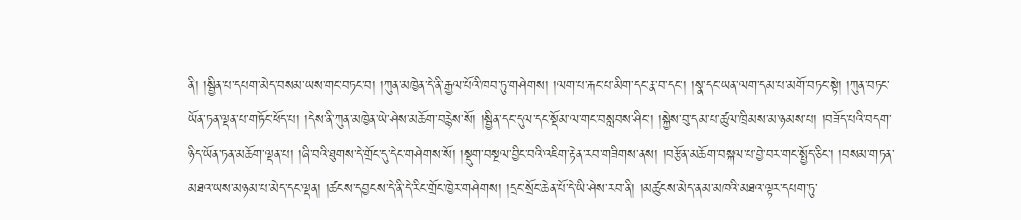ནི། །སྦྱིན་པ་དཔག་མེད་བསམ་ཡས་གང་བཏང་བ། །ཀུན་མཁྱེན་དེ་ནི་རྒྱལ་པོའི་ཁབ་ཏུ་གཤེགས། །ལག་པ་རྐང་པ་མིག་དང་རྣ་བ་དང་། །སྣ་དང་ཡན་ལག་དམ་པ་མགོ་བཏང་སྟེ། །ཀུན་བཏང་ཡོན་ཏན་ལྡན་པ་གཏོང་ཕོད་པ། །དེས་ནི་ཀུན་མཁྱེན་ཡེ་ཤེས་མཆོག་བརྙེས་སོ། །སྦྱིན་དང་དུལ་དང་སྡོམ་ལ་གང་བསླབས་ཤིང་། །སྐྱེས་བུ་དམ་པ་ཚུལ་ཁྲིམས་མ་ཉམས་པ། །བཟོད་པའི་བདག་ཉིད་ཡོན་ཏན་མཆོག་ལྡན་པ། །ཞི་བའི་ཐུགས་དེ་གྲོང་དུ་དེང་གཤེགས་སོ། །སྡུག་བསྔལ་བྱིང་བའི་འཇིག་རྟེན་རབ་གཟིགས་ནས། །བརྩོན་མཆོག་བསྐལ་པ་བྱེ་བར་གང་སྤྱོད་ཅིང་། །བསམ་གཏན་མཐའ་ཡས་མཉམ་པ་མེད་དང་ལྡན། །ཚངས་དབྱངས་དེ་ནི་དེ་རིང་གྲོང་ཁྱེར་གཤེགས། །དྲང་སྲོང་ཆེན་པོ་དེ་ཡི་ཤེས་རབ་ནི། །མཚུངས་མེད་ནམ་མཁའི་མཐའ་ལྟར་དཔག་ཏུ་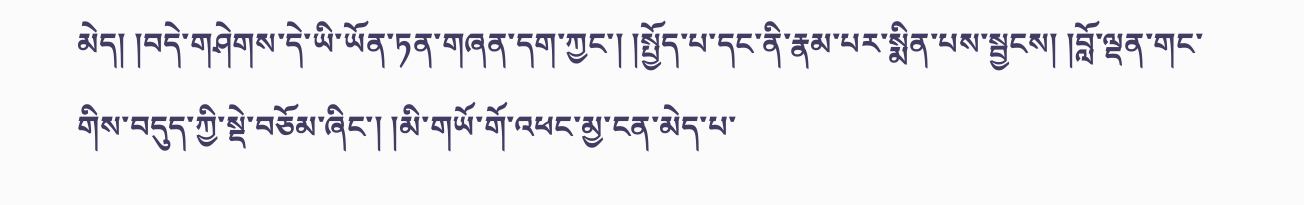མེད། །བདེ་གཤེགས་དེ་ཡི་ཡོན་ཏན་གཞན་དག་ཀྱང་། །སྤྱོད་པ་དང་ནི་རྣམ་པར་སྨིན་པས་སྦྱངས། །བློ་ལྡན་གང་གིས་བདུད་ཀྱི་སྡེ་བཅོམ་ཞིང་། །མི་གཡོ་གོ་འཕང་མྱ་ངན་མེད་པ་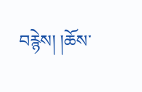བརྙེས། །ཆོས་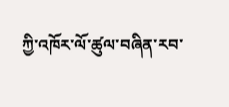ཀྱི་འཁོར་ལོ་ཚུལ་བཞིན་རབ་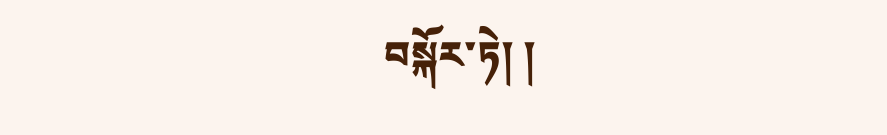བསྐོར་ཏེ། །